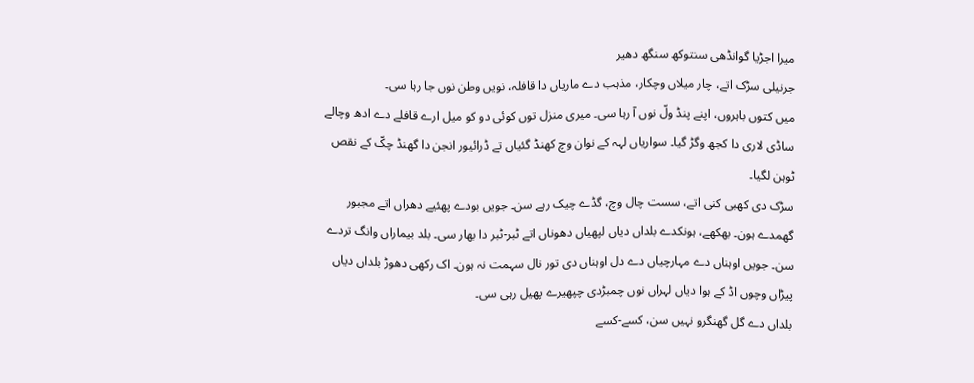میرا اجڑیا گوانڈھی سنتوکھ سنگھ دھیر
جرنیلی سڑک اتے، چار میلاں وچکار، مذہب دے ماریاں دا قافلہ، نویں وطن نوں جا رہا سی۔
میں کتوں باہروں، اپنے پنڈ ولّ نوں آ رہا سی۔ میری منزل توں کوئی دو کو میل ارے قافلے دے ادھ وچالے ساڈی لاری دا کجھ وگڑ گیا۔ سواریاں لہہ کے نوان وچ کھنڈ گئیاں تے ڈرائیور انجن دا گھنڈ چکّ کے نقص ٹوہن لگیا۔
سڑک دی کھبی کنی اتے، سست چال وچ، گڈے چیک رہے سن۔ جویں بودے پھئیے دھراں اتے مجبور گھمدے ہون۔ بھکھے، ہونکدے بلداں دیاں لپھیاں دھوناں اتے ٹبر-ٹبر دا بھار سی۔ بلد بیماراں وانگ تردے سن۔ جویں اوہناں دے مہارچیاں دے دل اوہناں دی تور نال سہمت نہ ہون۔ اک رکھی دھوڑ بلداں دیاں پیڑاں وچوں اڈ کے ہوا دیاں لہراں نوں چمبڑدی چپھیرے پھیل رہی سی۔
بلداں دے گل گھنگرو نہیں سن، کسے-کسے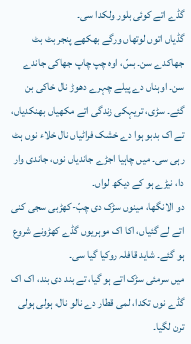گڈے اتے کوئی بلور ولکدا سی۔
گڈیاں اتوں لوتھاں ورگے بھکھے پنجر بٹ بٹ جھاکدے سن۔ بسّ، اوہ چپ چاپ جھاکی جاندے سن۔ اوہناں دے پیلے چہرے دھوڑ نال خاکی بن گئے۔ سڑی، تریہکی زندگی اتے مکھیاں بھنکدیاں، تے اک بدبو ہوا دے خشک فراٹیاں نال خلاء نوں ہٹ رہی سی۔ میں چاہیا اجڑے جاندیاں نوں، جاندی وار دا، نیڑے ہو کے دیکھ لواں۔
دو الانگھا، مینوں سڑک دی چبّ-کھڑبی سجی کنی اتے لے گئیاں، اکا اک موہریوں گڈے کھڑونے شروع ہو گئے۔ شاید قافلہ روکیا گیا سی۔
میں سرمئی سڑک اتے ہو گیا، تے بند دی بند، اک اک گڈے نوں تکدا، لمی قطار دے نالو نال، ہولی ہولی ترن لگیا۔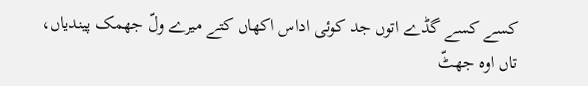کسے کسے گڈے اتوں جد کوئی اداس اکھاں کتے میرے ولّ جھمک پیندیاں، تاں اوہ جھٹّ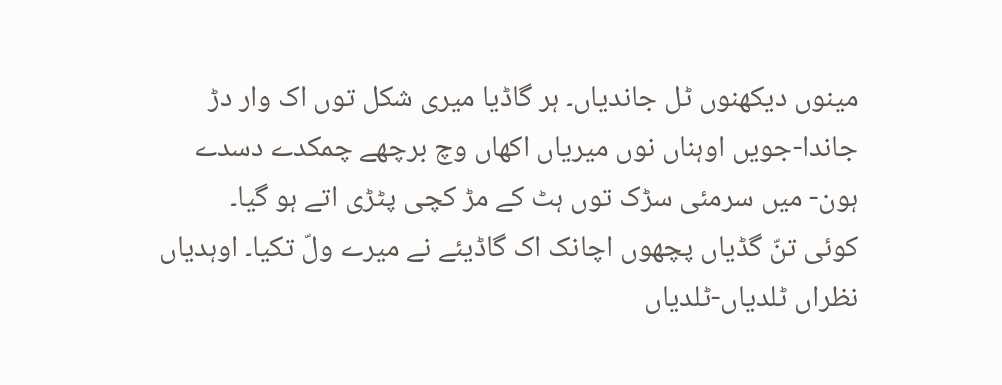مینوں دیکھنوں ٹل جاندیاں۔ ہر گاڈیا میری شکل توں اک وار دڑ جاندا-جویں اوہناں نوں میریاں اکھاں وچ برچھے چمکدے دسدے ہون- میں سرمئی سڑک توں ہٹ کے مڑ کچی پٹڑی اتے ہو گیا۔
کوئی تنّ گڈیاں پچھوں اچانک اک گاڈیئے نے میرے ولّ تکیا۔ اوہدیاں نظراں ٹلدیاں-ٹلدیاں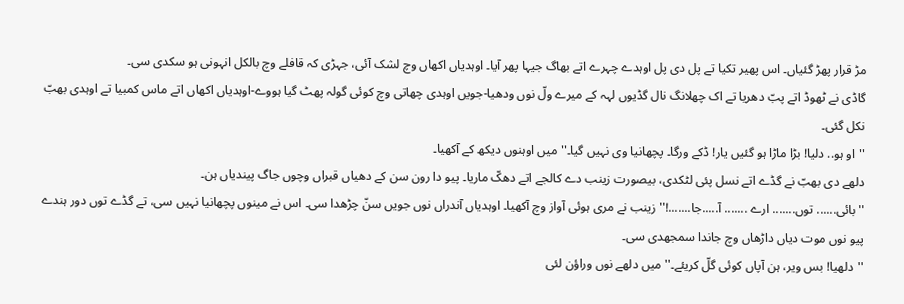مڑ قرار پھڑ گئیاں۔ اس پھیر تکیا تے پل دی پل اوہدے چہرے اتے بھاگ جیہا پھر آیا۔ اوہدیاں اکھاں وچ لشک آئی، جہڑی کہ قافلے وچ بالکل انہونی ہو سکدی سی۔
گاڈی نے ٹھوڈ اتے پبّ دھریا تے اک چھلانگ نال گڈیوں لہہ کے میرے ولّ نوں ودھیا-جویں اوہدی چھاتی وچ کوئی گولہ پھٹ گیا ہووے-اوہدیاں اکھاں اتے ماس کمبیا تے اوہدی بھبّ نکل گئی۔
''او ہو.. دلیا! بڑا ماڑا ہو گئیں یار! ڈکے ورگا۔ پچھانیا وی نہیں گیا۔'' میں اوہنوں دیکھ کے آکھیا۔
دلھے دی بھبّ نے گڈے اتے نسل پئی لٹکدی، بیصورت زینب دے کالجے اتے دھکّ ماریا۔ پیو دا رون سن کے دھیاں قبراں وچوں جاگ پیندیاں ہن۔
''بائی...... توں....... ارے ....... آ.....جا.......!'' زینب نے مری ہوئی آواز وچ آکھیا۔ اوہدیاں آندراں نوں جویں سنّ چڑھدا سی۔ اس نے مینوں پچھانیا نہیں سی، تے گڈے توں دور ہندے پیو نوں موت دیاں داڑھاں وچ جاندا سمجھدی سی۔
''دلھیا! بس ویر، ہن آپاں کوئی گلّ کریئے۔'' میں دلھے نوں وراؤن لئی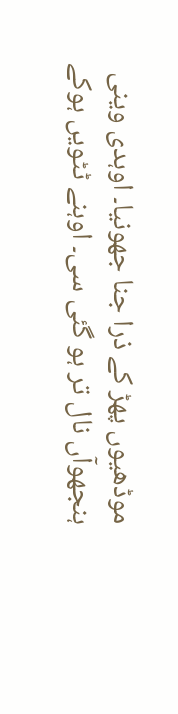موڈھیوں پھڑ کے ذرا جنا جھونیا۔ اوہدی وینی ہنجھوآں نال تر ہو گئی سی۔ اوہنے ٹٹویں ہوکے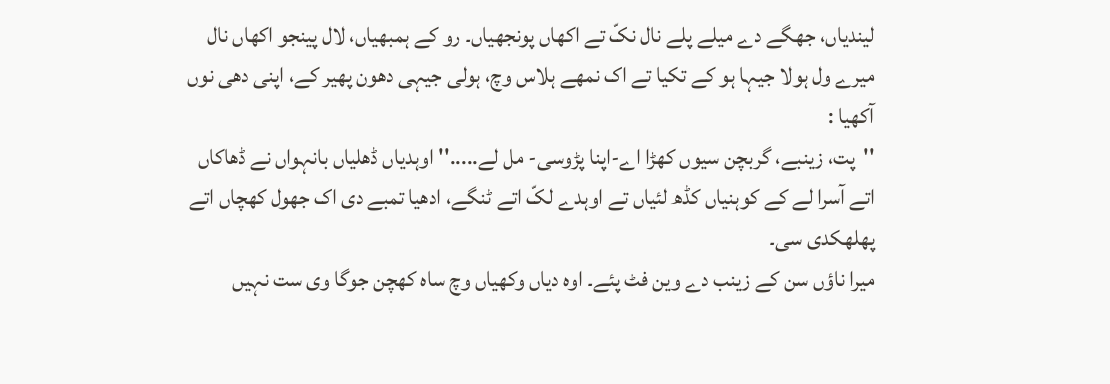لیندیاں، جھگے دے میلے پلے نال نکّ تے اکھاں پونجھیاں۔ رو کے ہمبھیاں، لال پینجو اکھاں نال میرے ول ہولا جیہا ہو کے تکیا تے اک نمھے ہلاس وچ، ہولی جیہی دھون پھیر کے، اپنی دھی نوں آکھیا :
''پت، زینبے، گربچن سیوں کھڑا اے-اپنا پڑوسی- مل لے.....'' اوہدیاں ڈھلیاں بانہواں نے ڈھاکاں اتے آسرا لے کے کوہنیاں کڈھ لئیاں تے اوہدے لکّ اتے ٹنگے، ادھیا تمبے دی اک جھول کھچاں اتے پھلھکدی سی۔
میرا ناؤں سن کے زینب دے وین فٹ پئے۔ اوہ دیاں وکھیاں وچ ساہ کھچن جوگا وی ست نہیں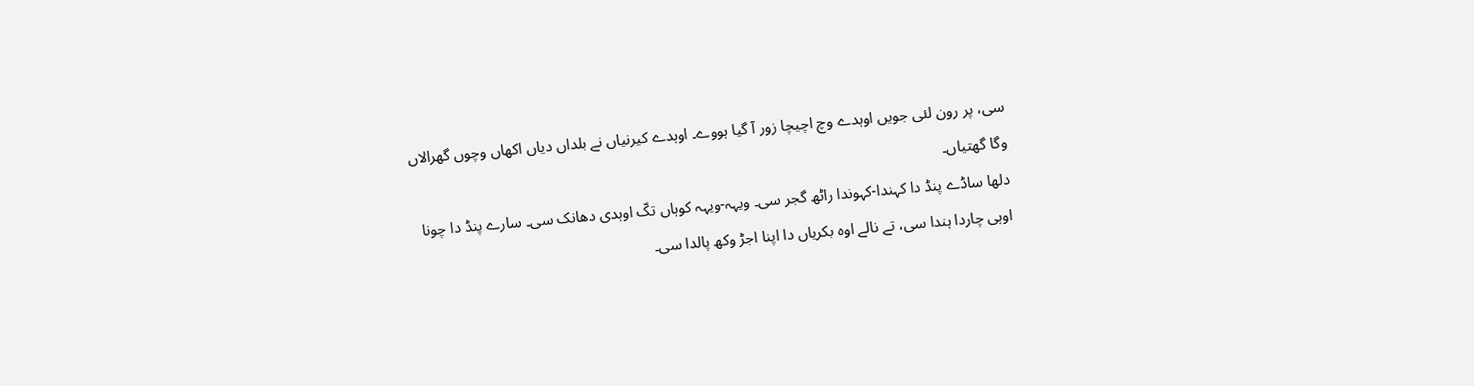سی، پر رون لئی جویں اوہدے وچ اچیچا زور آ گیا ہووے۔ اوہدے کیرنیاں نے بلداں دیاں اکھاں وچوں گھرالاں وگا گھتیاں۔
دلھا ساڈے پنڈ دا کہندا-کہوندا راٹھ گجر سی۔ ویہہ-ویہہ کوہاں تکّ اوہدی دھانک سی۔ سارے پنڈ دا چونا اوہی چاردا ہندا سی، تے نالے اوہ بکریاں دا اپنا اجڑ وکھ پالدا سی۔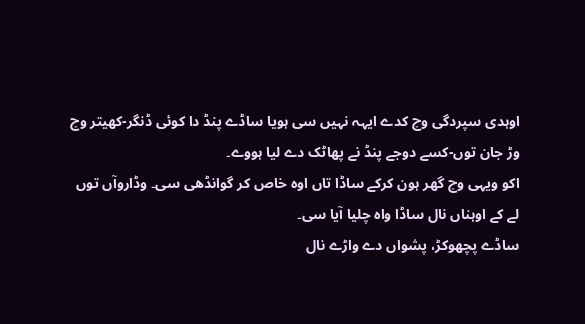اوہدی سپردگی وچ کدے ایہہ نہیں سی ہویا ساڈے پنڈ دا کوئی ڈنگر-کھیتر وچ وڑ جان توں-کسے دوجے پنڈ نے پھاٹک دے لیا ہووے۔
اکو ویہی وچ گھر ہون کرکے ساڈا تاں اوہ خاص کر گوانڈھی سی۔ وڈاروآں توں لے کے اوہناں نال ساڈا واہ چلیا آیا سی۔
ساڈے پچھوکڑ، پشواں دے واڑے نال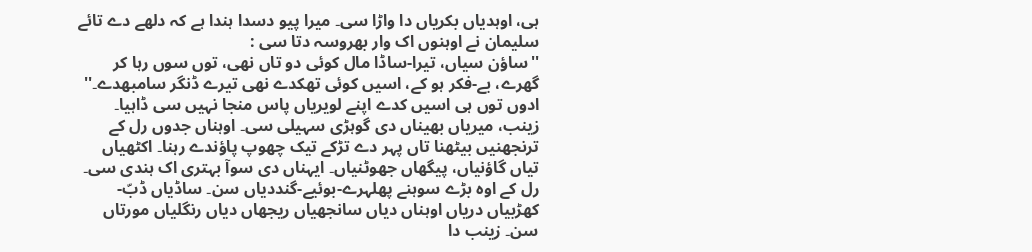ہی، اوہدیاں بکریاں دا واڑا سی۔ میرا پیو دسدا ہندا ہے کہ دلھے دے تائے سلیمان نے اوہنوں اک وار بھروسہ دتا سی :
''ساؤن سیاں، تیرا-ساڈا مال کوئی دو تاں نھی، توں سوں رہا کر گھرے، بے-فکر ہو کے، اسیں کوئی تھکدے نھی تیرے ڈنگر سامبھدے۔'' ادوں توں ہی اسیں کدے اپنے لویریاں پاس منجا نہیں سی ڈاہیا۔
زینب، میریاں بھیناں دی گوہڑی سہیلی سی۔ اوہناں جدوں رل کے ترنجھنیں بیٹھنا تاں پہر دے تڑکے تیک چھوپ پاؤندے رہنا۔ اکٹھیاں تیاں گاؤنیاں، پیگھاں جھوٹنیاں۔ ایہناں دی سوآ بہتری اک ہندی سی۔ رل کے اوہ بڑے سوہنے پھلہرے-بوئیے-گنددیاں سن۔ ساڈیاں ڈبّ-کھڑبیاں دریاں اوہناں دیاں سانجھیاں ریجھاں دیاں رنگلیاں مورتاں سن۔ زینب دا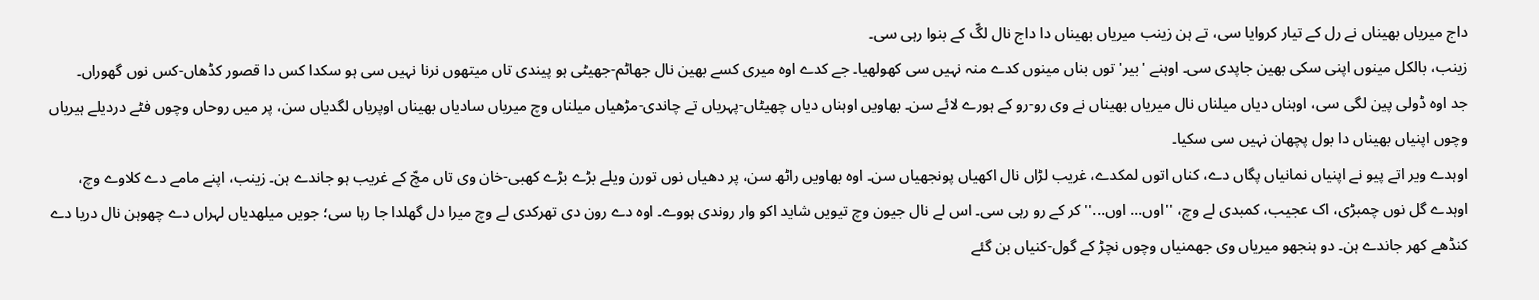داج میریاں بھیناں نے رل کے تیار کروایا سی، تے ہن زینب میریاں بھیناں دا داج نال لگّ کے بنوا رہی سی۔
زینب، بالکل مینوں اپنی سکی بھین جاپدی سی۔ اوہنے 'بیر' توں بناں مینوں کدے منہ نہیں سی کھولھیا۔ جے کدے اوہ میری کسے بھین نال جھاٹم-جھیٹی ہو پیندی تاں میتھوں نرنا نہیں سی ہو سکدا کس دا قصور کڈھاں-کس نوں گھوراں۔
جد اوہ ڈولی پین لگی سی، اوہناں دیاں میلناں نال میریاں بھیناں نے وی رو-رو کے ہورے لائے سن۔ بھاویں اوہناں دیاں چھیٹاں-پہریاں تے چاندی-مڑھیاں میلناں وچ میریاں سادیاں بھیناں اوپریاں لگدیاں سن، پر میں روحاں وچوں فٹے دردیلے ہیریاں وچوں اپنیاں بھیناں دا بول پچھان نہیں سی سکیا۔
اوہدے ویر اتے پیو نے اپنیاں نمانیاں پگاں دے، کناں اتوں لمکدے، غریب لڑاں نال اکھیاں پونجھیاں سن۔ اوہ بھاویں راٹھ سن، پر دھیاں نوں تورن ویلے بڑے بڑے کھبی-خان وی تاں مچّ کے غریب ہو جاندے ہن۔ زینب، اپنے مامے دے کلاوے وچ، اوہدے گل نوں چمبڑی، اک عجیب، کمبدی لے وچ، ''اوں... اوں...'' کر کے رو رہی سی۔ اس لے نال جیون وچ تیویں شاید اکو وار روندی ہووے۔ اوہ دے رون دی تھرکدی لے وچ میرا دل گھلدا جا رہا سی؛ جویں میلھدیاں لہراں دے چھوہن نال دریا دے کنڈھے کھر جاندے ہن۔ دو ہنجھو میریاں وی جھمنیاں وچوں نچڑ کے گول-کنیاں بن گئے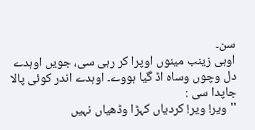سن۔
اوہی زینب مینوں اوپرا کر رہی سی، جویں اوہدے دل وچوں وساہ اڈ گیا ہووے۔ اوہدے اندر کوئی پالا جاپدا سی :
''ویر! ویر! کردیاں کہڑا وڈھیاں نہیں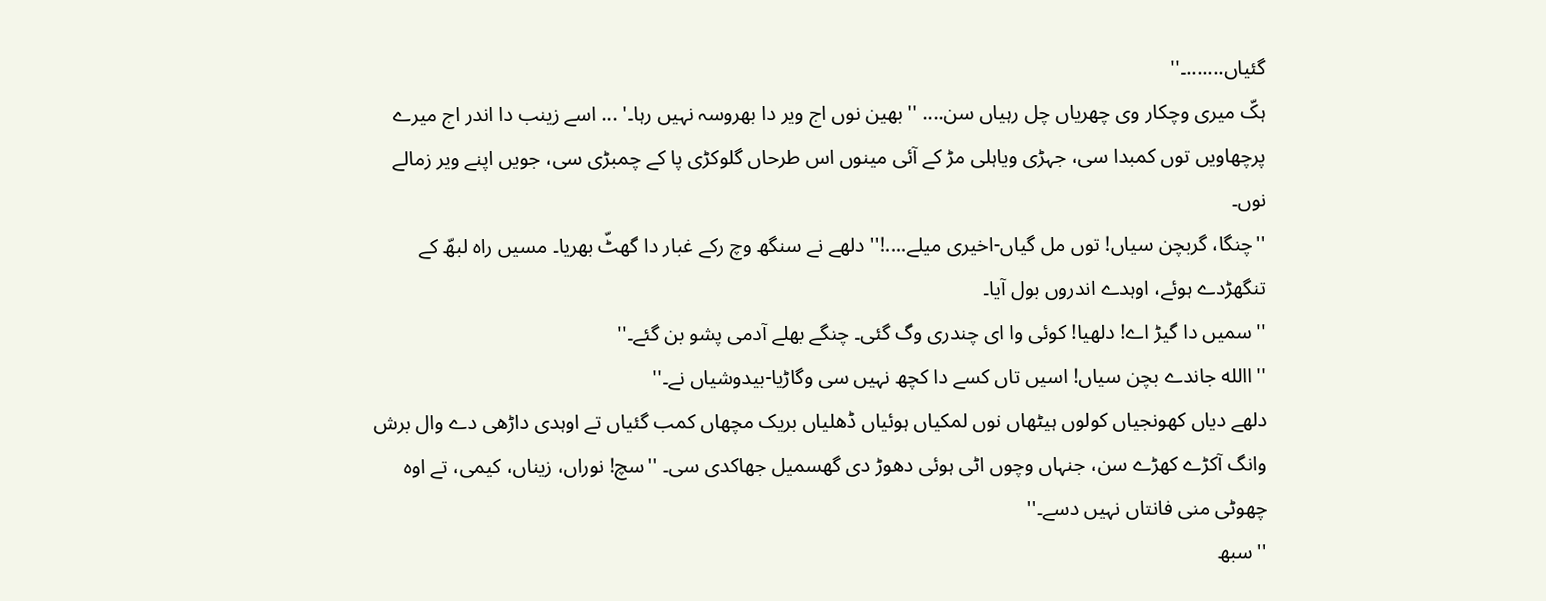گئیاں.......۔''
ہکّ میری وچکار وی چھریاں چل رہیاں سن.... ''بھین نوں اج ویر دا بھروسہ نہیں رہا۔' ... اسے زینب دا اندر اج میرے پرچھاویں توں کمبدا سی، جہڑی ویاہلی مڑ کے آئی مینوں اس طرحاں گلوکڑی پا کے چمبڑی سی، جویں اپنے ویر زمالے نوں۔
''چنگا، گربچن سیاں! توں مل گیاں-اخیری میلے....!'' دلھے نے سنگھ وچ رکے غبار دا گھٹّ بھریا۔ مسیں راہ لبھّ کے تنگھڑدے ہوئے، اوہدے اندروں بول آیا۔
''سمیں دا گیڑ اے! دلھیا! کوئی وا ای چندری وگ گئی۔ چنگے بھلے آدمی پشو بن گئے۔''
''االله جاندے بچن سیاں! اسیں تاں کسے دا کچھ نہیں سی وگاڑیا-بیدوشیاں نے۔''
دلھے دیاں کھونجیاں کولوں ہیٹھاں نوں لمکیاں ہوئیاں ڈھلیاں بریک مچھاں کمب گئیاں تے اوہدی داڑھی دے وال برش وانگ آکڑے کھڑے سن، جنہاں وچوں اٹی ہوئی دھوڑ دی گھسمیل جھاکدی سی۔ ''سچ! نوراں، زیناں، کیمی، تے اوہ چھوٹی منی فانتاں نہیں دسے۔''
''سبھ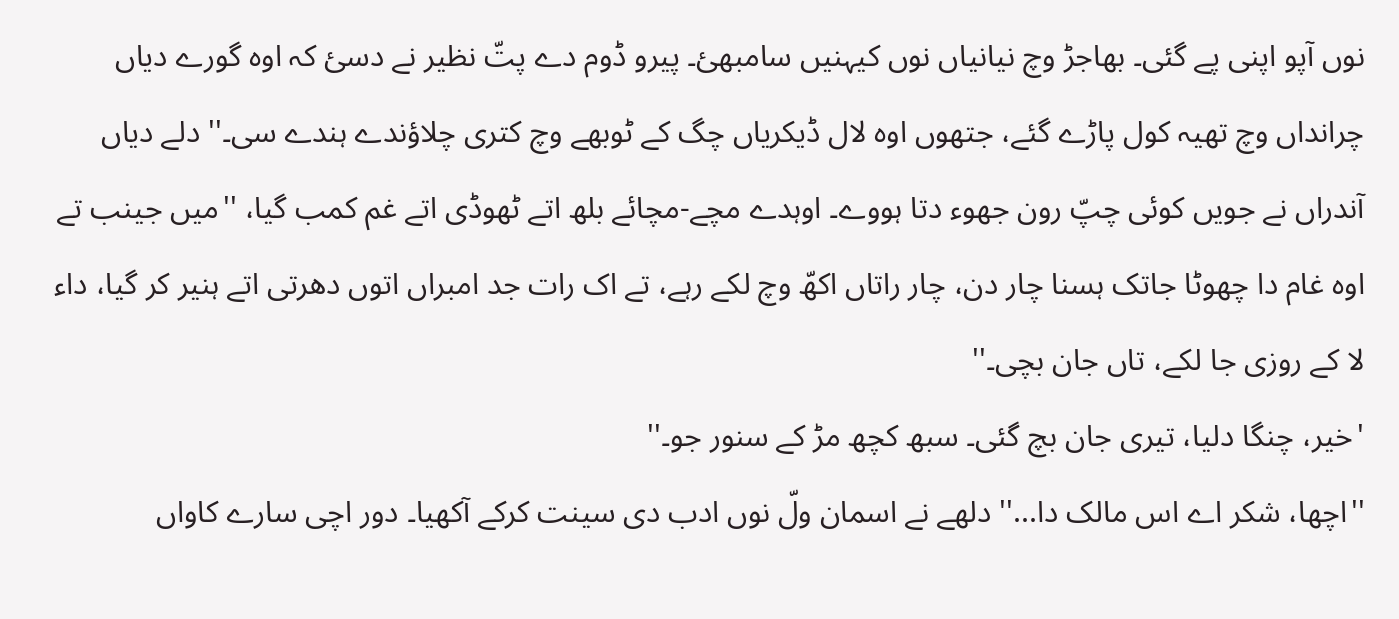نوں آپو اپنی پے گئی۔ بھاجڑ وچ نیانیاں نوں کیہنیں سامبھئ۔ پیرو ڈوم دے پتّ نظیر نے دسئ کہ اوہ گورے دیاں چرانداں وچ تھیہ کول پاڑے گئے، جتھوں اوہ لال ڈیکریاں چگ کے ٹوبھے وچ کتری چلاؤندے ہندے سی۔'' دلے دیاں آندراں نے جویں کوئی چپّ رون جھوء دتا ہووے۔ اوہدے مچے-مچائے بلھ اتے ٹھوڈی اتے غم کمب گیا، ''میں جینب تے اوہ غام دا چھوٹا جاتک ہسنا چار دن، چار راتاں اکھّ وچ لکے رہے، تے اک رات جد امبراں اتوں دھرتی اتے ہنیر کر گیا، داء لا کے روزی جا لکے، تاں جان بچی۔''
'خیر، چنگا دلیا، تیری جان بچ گئی۔ سبھ کچھ مڑ کے سنور جو۔''
''اچھا، شکر اے اس مالک دا...'' دلھے نے اسمان ولّ نوں ادب دی سینت کرکے آکھیا۔ دور اچی سارے کاواں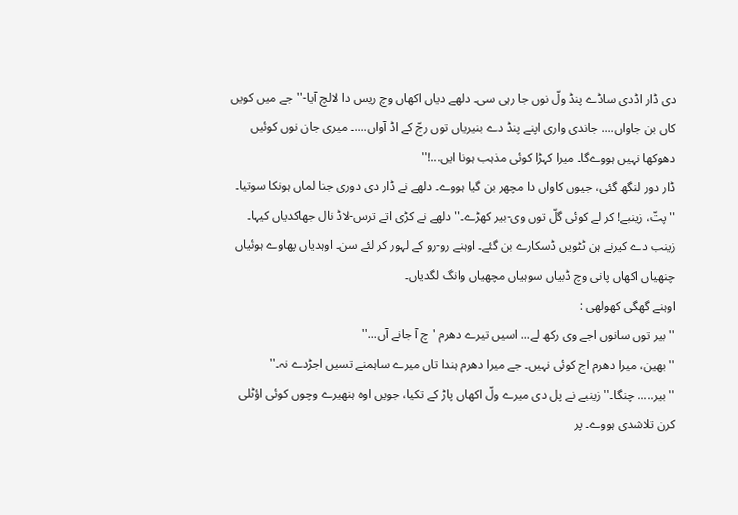دی ڈار اڈدی ساڈے پنڈ ولّ نوں جا رہی سی۔ دلھے دیاں اکھاں وچ ریس دا لالچ آیا-''جے میں کویں کاں بن جاواں.... جاندی واری اپنے پنڈ دے بنیریاں توں رجّ کے اڈ آواں....۔ میری جان نوں کوئیں دھوکھا نہیں ہووےگا۔ میرا کہڑا کوئی مذہب ہونا ایں...!''
ڈار دور لنگھ گئی، جیوں کاواں دا مچھر بن گیا ہووے۔ دلھے نے ڈار دی دوری جنا لماں ہونکا سوتیا۔
''پتّ، زینبے! کر لے کوئی گلّ توں وی-بیر کھڑے۔'' دلھے نے کڑی اتے ترس-لاڈ نال جھاکدیاں کیہا۔
زینب دے کیرنے ہن ٹٹویں ڈسکارے بن گئے۔ اوہنے رو-رو کے لہور کر لئے سن۔ اوہدیاں پھاوے ہوئیاں چنھیاں اکھاں پانی وچ ڈبیاں سوہیاں مچھیاں وانگ لگدیاں۔
اوہنے گھگی کھولھی :
''بیر توں سانوں اجے وی رکھ لے... اسیں تیرے دھرم 'چ آ جانے آں...''
''بھین، میرا دھرم اج کوئی نہیں۔ جے میرا دھرم ہندا تاں میرے ساہمنے تسیں اجڑدے نہ۔''
''بیر..... چنگا۔'' زینبے نے پل دی میرے ولّ اکھاں پاڑ کے تکیا، جویں اوہ ہنھیرے وچوں کوئی اؤٹلی کرن تلاشدی ہووے۔ پر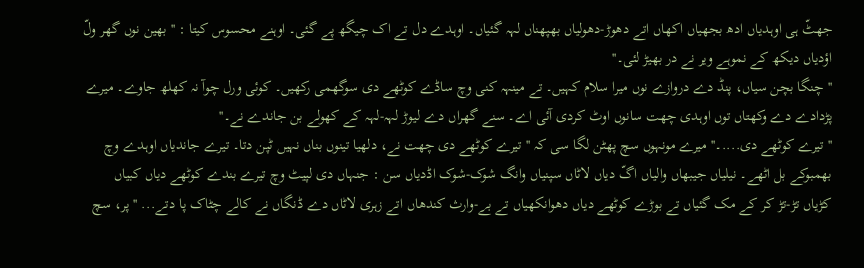جھٹّ ہی اوہدیاں ادھ بجھیاں اکھاں اتے دھوڑ-دھولیاں بھپھناں لہہ گئیاں۔ اوہدے دل تے اک چیگھ پے گئی۔ اوہنے محسوس کیتا : ''بھین نوں گھر ولّ اؤدیاں دیکھ کے نموہے ویر نے در بھیڑ لئی۔''
''چنگا بچن سیاں، پنڈ دے دروازے نوں میرا سلام کہیں۔ تے مینہہ کنی وچ ساڈے کوٹھے دی سوگھمی رکھیں۔ کوئی ورل چوآ نہ کھلھ جاوے۔ میرے پڑدادے دے وکھتاں توں اوہدی چھت سانوں اوٹ کردی آئی اے۔ سنے گھراں دے لیوڑ لہہ-لہہ کے کھولے بن جاندے نے۔''
''تیرے کوٹھے دی....۔'' میرے مونہوں سچ پھٹن لگا سی کہ ''تیرے کوٹھے دی چھت نے، دلھیا تینوں بناں نہیں ٹپن دتا۔ تیرے جاندیاں اوہدے وچ بھمبوکے بل اٹھے۔ نیلیاں جیبھاں والیاں اگّ دیاں لاٹاں سپنیاں وانگ شوک-شوک اڈدیاں سن : جنہاں دی لپیٹ وچ تیرے بندے کوٹھے دیاں کبیاں کڑیاں تڑ-تڑ کر کے مک گئیاں تے بوڑے کوٹھے دیاں دھوانکھیاں تے بے-وارث کندھاں اتے زہری لاٹاں دے ڈنگاں نے کالے چٹاک پا دتے... '' پر، سچ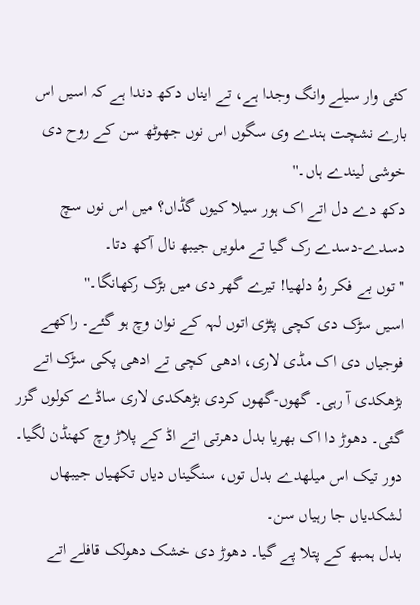کئی وار سیلے وانگ وجدا ہے، تے ایناں دکھ دندا ہے کہ اسیں اس بارے نشچت ہندے وی سگوں اس نوں جھوٹھ سن کے روح دی خوشی لیندے ہاں۔''
دکھ دے دل اتے اک ہور سیلا کیوں گڈاں؟ میں اس نوں سچ دسدے-دسدے رک گیا تے ملویں جیبھ نال آکھ دتا۔
''توں بے فکر رہُ دلھیا! تیرے گھر دی میں بڑک رکھانگا۔''
اسیں سڑک دی کچی پٹڑی اتوں لہہ کے نوان وچ ہو گئے۔ راکھے فوجیاں دی اک مڈی لاری، ادھی کچی تے ادھی پکی سڑک اتے بڑھکدی آ رہی۔ گھوں-گھوں کردی بڑھکدی لاری ساڈے کولوں گزر گئی۔ دھوڑ دا اک بھریا بدل دھرتی اتے اڈ کے پلاڑ وچ کھنڈن لگیا۔ دور تیک اس میلھدے بدل توں، سنگیناں دیاں تکھیاں جیبھاں لشکدیاں جا رہیاں سن۔
بدل ہمبھ کے پتلا پے گیا۔ دھوڑ دی خشک دھولک قافلے اتے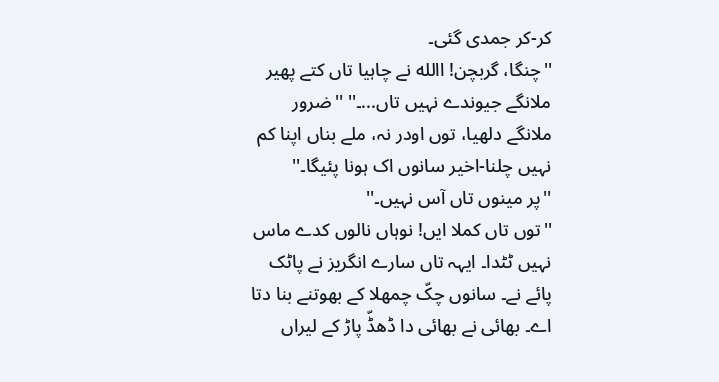کر-کر جمدی گئی۔
''چنگا، گربچن! االله نے چاہیا تاں کتے پھیر ملانگے جیوندے نہیں تاں...۔'' ''ضرور ملانگے دلھیا، توں اودر نہ، ملے بناں اپنا کم نہیں چلنا-اخیر سانوں اک ہونا پئیگا۔''
''پر مینوں تاں آس نہیں۔''
''توں تاں کملا ایں! نوہاں نالوں کدے ماس نہیں ٹٹدا۔ ایہہ تاں سارے انگریز نے پاٹک پائے نے۔ سانوں چکّ چمھلا کے بھوتنے بنا دتا اے۔ بھائی نے بھائی دا ڈھڈّ پاڑ کے لیراں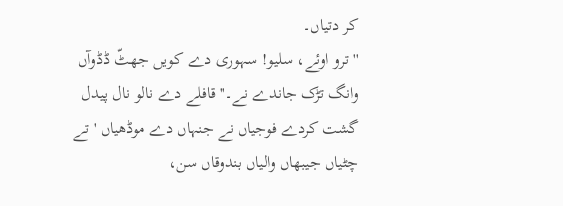کر دتیاں۔
''ترو اوئے، سلیو! سہوری دے کویں جھٹّ ڈڈوآں وانگ تڑک جاندے نے۔'' قافلے دے نالو نال پیدل گشت کردے فوجیاں نے جنہاں دے موڈھیاں 'تے چٹیاں جیبھاں والیاں بندوقاں سن،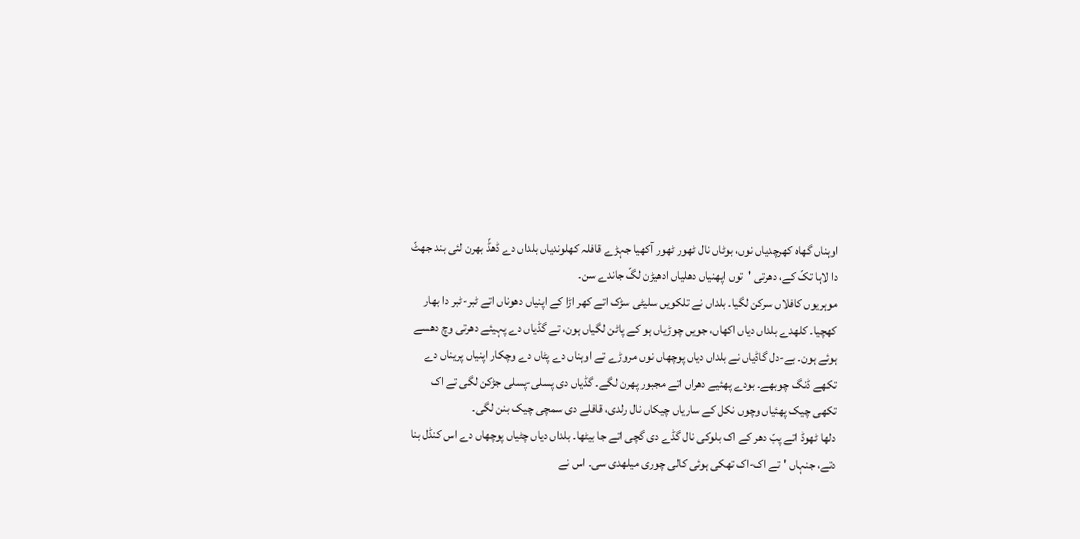اوہناں گھاہ کھرچدیاں نوں، بوٹاں نال ٹھور ٹھور آکھیا جہڑے قافلہ کھلوندیاں بلداں دے ڈھڈّ بھرن لئی بند جھٹّ دا لاہا تکّ کے، دھرتی 'توں اپھنیاں دھلیاں ادھیڑن لگّ جاندے سن۔
موہریوں کافلاں سرکن لگیا۔ بلداں نے تلکویں سلیٹی سڑک اتے کھر اڑا کے اپنیاں دھوناں اتے ٹبر-ٹبر دا بھار کھچیا۔ کلھدے بلداں دیاں اکھاں، جویں چوڑیاں ہو کے پاٹن لگیاں ہون، تے گڈیاں دے پہیئے دھرتی وچ دھسے ہوئے ہون۔ بے-دل گاڈیاں نے بلداں دیاں پوچھاں نوں مروڑے تے اوہناں دے پٹاں دے وچکار اپنیاں پریناں دے تکھے ڈنگ چوبھے۔ بودے پھئیے دھراں اتے مجبور پھرن لگے۔ گڈیاں دی پسلی-پسلی جڑکن لگی تے اک تکھی چیک پھئیاں وچوں نکل کے ساریاں چیکاں نال رلدی، قافلے دی سمچی چیک بنن لگی۔
دلھا ٹھوڈ اتے پبّ دھر کے اک بلوکی نال گڈے دی گچی اتے جا بیٹھا۔ بلداں دیاں چٹیاں پوچھاں دے اس کنڈل بنا دتے، جنہاں 'تے اک-اک تھکی ہوئی کالی چوری میلھدی سی۔ اس نے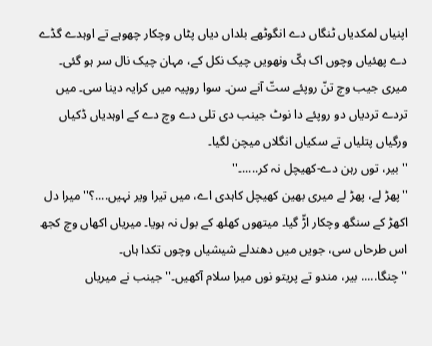اپنیاں لمکدیاں ٹنگاں دے انگوٹھے بلداں دیاں پٹاں وچکار چھوہے تے اوہدے گڈے دے پھئیاں وچوں اک ہکّ ونھویں چیک نکل کے، مہان چیک نال سر ہو گئی۔
میری جیب وچ تنّ روپئے ستّ آنے سن۔ سوا روپیہ میں کرایہ دینا سی۔ میں تردے تردیاں دو روپئے دا نوٹ جینب دی تلی دے وچ دے کے اوہدیاں ڈکیاں ورگیاں پتلیاں تے سکیاں انگلاں میچن لگیا۔
''بیر، توں رہن دے-کھیچل نہ کر.....۔''
''پھڑ لے، پھڑ لے میری بھین کھیچل کاہدی اے، میں تیرا ویر نہیں....؟'' میرا دل اکھڑ کے سنگھ وچکار اڑّ گیا۔ میتھوں کھلھ کے بول نہ ہویا۔ میریاں اکھاں وچ کجھ اس طرحاں سی، جویں میں دھندلے شیشیاں وچوں تکدا ہاں۔
''چنگا..... بیر، مندو تے پریتو نوں میرا سلام آکھیں۔'' جینب نے میریاں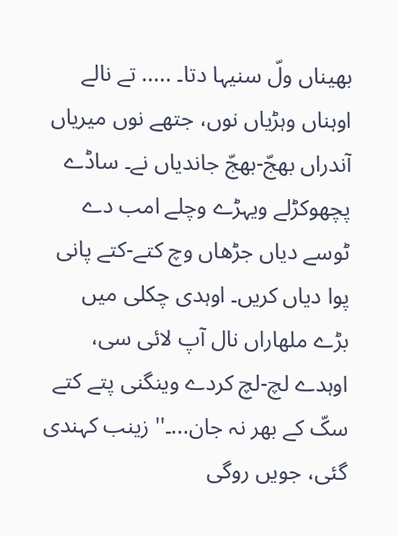بھیناں ولّ سنیہا دتا۔ ..... تے نالے اوہناں وہڑیاں نوں، جتھے نوں میریاں آندراں بھجّ-بھجّ جاندیاں نے۔ ساڈے پچھوکڑلے ویہڑے وچلے امب دے ٹوسے دیاں جڑھاں وچ کتے-کتے پانی پوا دیاں کریں۔ اوہدی چکلی میں بڑے ملھاراں نال آپ لائی سی، اوہدے لچ-لچ کردے وینگنی پتے کتے سکّ کے بھر نہ جان...۔'' زینب کہندی گئی، جویں روگی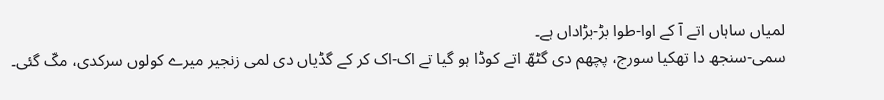لمیاں ساہاں اتے آ کے اوا-طوا بڑ-بڑاداں ہے۔
سمی-سنجھ دا تھکیا سورج، پچھم دی گٹھّ اتے کوڈا ہو گیا تے اک-اک کر کے گڈیاں دی لمی زنجیر میرے کولوں سرکدی، مکّ گئی۔